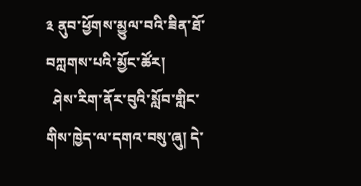༣ ནུབ་ཕྱོགས་མྱུལ་བའི་ཟིན་ཐོ་བཀླགས་པའི་མྱོང་ཚོར།
  ཤེས་རིག་ནོར་བུའི་སློབ་གླིང་གིས་ཁྱེད་ལ་དགའ་བསུ་ཞུ། དེ་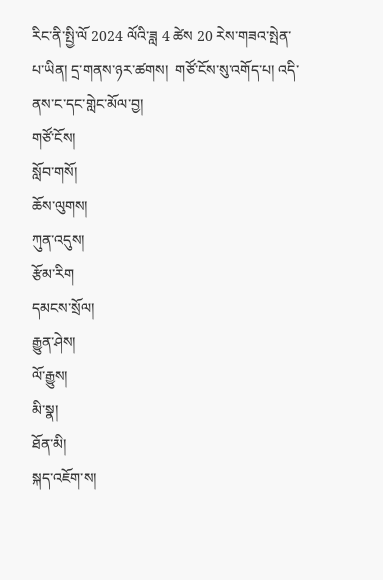རིང་ནི་སྤྱི་ལོ 2024 ལོའི་ཟླ 4 ཚེས 20 རེས་གཟའ་སྤེན་པ་ཡིན། དྲ་གནས་ཉར་ཚགས།  གཙོ་ངོས་སུ་འགོད་པ། འདི་ནས་ང་དང་གླེང་མོལ་བྱ།
གཙོ་ངོས།
སློབ་གསོ།
ཆོས་ལུགས།
ཀུན་འདུས།
རྩོམ་རིག
དམངས་སྲོལ།
རྒྱུན་ཤེས།
ལོ་རྒྱུས།
མི་སྣ།
ཐོན་མི།
སྐད་འཇོག་ས།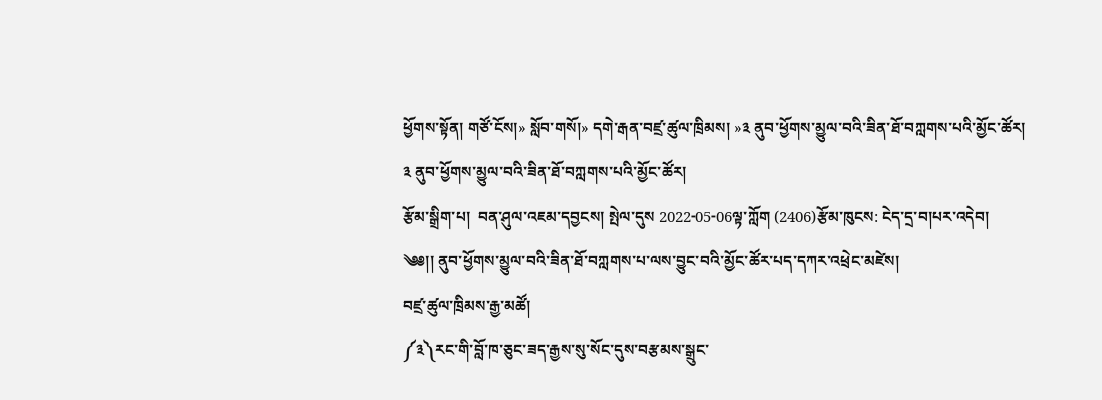ཕྱོགས་སྟོན། གཙོ་ངོས།» སློབ་གསོ།» དགེ་རྒན་བཛྲ་ཚུལ་ཁྲིམས། »༣ ནུབ་ཕྱོགས་མྱུལ་བའི་ཟིན་ཐོ་བཀླགས་པའི་མྱོང་ཚོར།
༣ ནུབ་ཕྱོགས་མྱུལ་བའི་ཟིན་ཐོ་བཀླགས་པའི་མྱོང་ཚོར།
རྩོམ་སྒྲིག་པ།  བན་ཤུལ་འཇམ་དབྱངས། སྤེལ་དུས 2022-05-06ལྟ་ཀློག (2406)རྩོམ་ཁུངས: ངེད་དྲ་བ།པར་འདེབ།
༄༅།། ནུབ་ཕྱོགས་མྱུལ་བའི་ཟིན་ཐོ་བཀླགས་པ་ལས་བྱུང་བའི་མྱོང་ཚོར་པད་དཀར་འཕྲེང་མཛེས།
བཛྲ་ཚུལ་ཁྲིམས་རྒྱ་མཚོ།
༼༣༽རང་གི་བློ་ཁ་ཅུང་ཟད་རྒྱས་སུ་སོང་དུས་བརྩམས་སྒྲུང་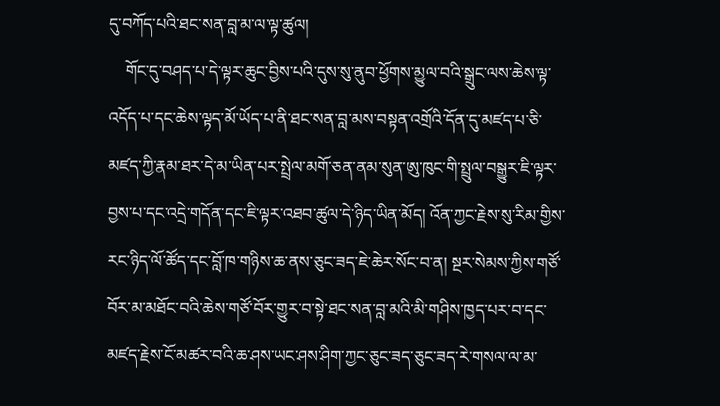དུ་བཀོད་པའི་ཐང་སན་བླ་མ་ལ་ལྟ་ཚུལ།
    གོང་དུ་བཤད་པ་དེ་ལྟར་ཆུང་བྱིས་པའི་དུས་སུ་ནུབ་ཕྱོགས་མྱུལ་བའི་སྒྲུང་ལས་ཆེས་ལྟ་འདོད་པ་དང་ཆེས་ལྟད་མོ་ཡོད་པ་ནི་ཐང་སན་བླ་མས་བསྟན་འགྲོའི་དོན་དུ་མཛད་པ་ཅི་མཛད་ཀྱི་རྣམ་ཐར་དེ་མ་ཡིན་པར་སྤྲེལ་མགོ་ཅན་ནམ་སུན་ཨུ་ཁུང་གི་སྤྲུལ་བསྒྱུར་ཇི་ལྟར་བྱས་པ་དང་འདྲེ་གདོན་དང་ཇི་ལྟར་འཐབ་ཚུལ་དེ་ཉིད་ཡིན་མོད། འོན་ཀྱང་རྗེས་སུ་རིམ་གྱིས་རང་ཉིད་ལོ་ཚོད་དང་བློ་ཁ་གཉིས་ཆ་ནས་ཅུང་ཟད་ཇེ་ཆེར་སོང་བ་ན། སྔར་སེམས་ཀྱིས་གཙོ་བོར་མ་མཐོང་བའི་ཆེས་གཙོ་བོར་གྱུར་བ་སྟེ་ཐང་སན་བླ་མའི་མི་གཤིས་ཁྱད་པར་བ་དང་མཛད་རྗེས་ངོ་མཚར་བའི་ཆ་ཤས་ཡང་ཤས་ཤིག་ཀྱང་ཅུང་ཟད་ཅུང་ཟད་རེ་གསལ་ལ་མ་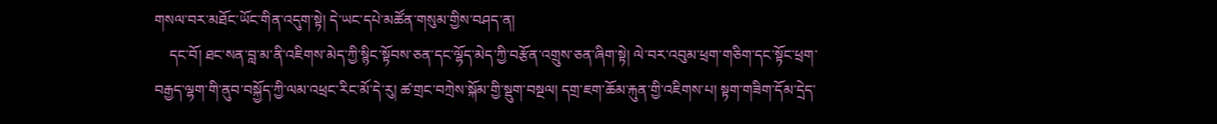གསལ་བར་མཐོང་ཡོང་གིན་འདུག་སྟེ། དེ་ཡང་དཔེ་མཚོན་གསུམ་གྱིས་བཤད་ན།
    དང་བོ། ཐང་སན་བླ་མ་ནི་འཇིགས་མེད་ཀྱི་སྙིང་སྟོབས་ཅན་དང་ལྷོད་མེད་ཀྱི་བརྩོན་འགྲུས་ཅན་ཞིག་སྟེ། ལེ་བར་འབུམ་ཕྲག་གཅིག་དང་སྟོང་ཕྲག་བརྒྱད་ལྷག་གི་ནུབ་བསྐྱོད་ཀྱི་ལམ་འཕྲང་རིང་མོ་དེ་རུ། ཚ་གྲང་བཀྲེས་སྐོམ་གྱི་སྡུག་བསྔལ། དགྲ་ཇག་ཆོམ་རྐུན་གྱི་འཇིགས་པ། སྟག་གཟིག་དོམ་དྲེད་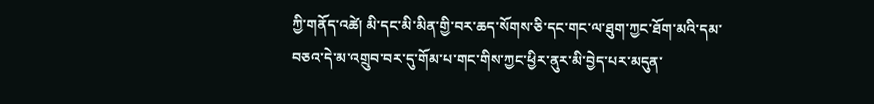ཀྱི་གནོད་འཚེ། མི་དང་མི་མིན་གྱི་བར་ཆད་སོགས་ཅི་དང་གང་ལ་ཐུག་ཀྱང་ཐོག་མའི་དམ་བཅའ་དེ་མ་འགྲུབ་བར་དུ་གོམ་པ་གང་གིས་ཀྱང་ཕྱིར་ནུར་མི་བྱེད་པར་མདུན་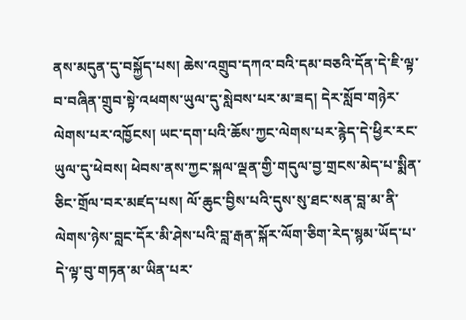ནས་མདུན་དུ་བསྐྱོད་པས། ཆེས་འགྲུབ་དཀའ་བའི་དམ་བཅའི་དོན་དེ་ཇི་ལྟ་བ་བཞིན་གྲུབ་སྟེ་འཕགས་ཡུལ་དུ་སླེབས་པར་མ་ཟད། དེར་སློབ་གཉེར་ལེགས་པར་འཁྱོངས། ཡང་དག་པའི་ཆོས་ཀྱང་ལེགས་པར་རྙེད་དེ་ཕྱིར་རང་ཡུལ་དུ་ཕེབས། ཕེབས་ནས་ཀྱང་སྐལ་ལྡན་གྱི་གདུལ་བྱ་གྲངས་མེད་པ་སྨིན་ཅིང་གྲོལ་བར་མཛད་པས། ལོ་ཆུང་བྱིས་པའི་དུས་སུ་ཐང་སན་བླ་མ་ནི་ལེགས་ཉེས་བླང་དོར་མི་ཤེས་པའི་བླ་རྒན་སྐོར་ལོག་ཅིག་རེད་སྙམ་ཡོད་པ་དེ་ལྟ་བུ་གཏན་མ་ཡིན་པར་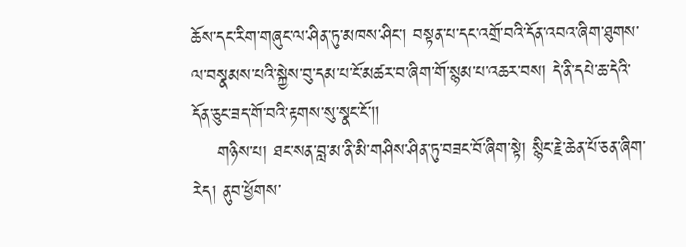ཆོས་དང་རིག་གཞུང་ལ་ཤིན་ཏུ་མཁས་ཤིང་། བསྟན་པ་དང་འགྲོ་བའི་དོན་འབའ་ཞིག་ཐུགས་ལ་བསྣམས་པའི་སྐྱེས་བུ་དམ་པ་ངོ་མཚར་བ་ཞིག་གོ་སྙམ་པ་འཆར་བས། དེ་ནི་དཔེ་ཆ་དེའི་དོན་ཅུང་ཟད་གོ་བའི་རྟགས་སུ་སྣང་ངོ་།།
    གཉིས་པ། ཐང་སན་བླ་མ་ནི་མི་གཤིས་ཤིན་ཏུ་བཟང་བོ་ཞིག་སྟེ། སྙིང་རྗེ་ཆེན་པོ་ཅན་ཞིག་རེད། ནུབ་ཕྱོགས་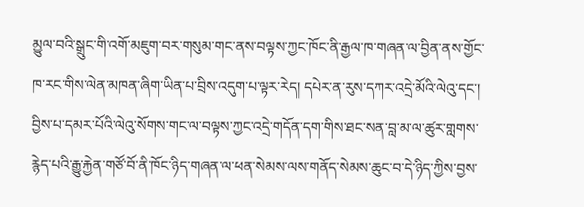མྱུལ་བའི་སྒྲུང་གི་འགོ་མཇུག་བར་གསུམ་གང་ནས་བལྟས་ཀྱང་ཁོང་ནི་རྒྱལ་ཁ་གཞན་ལ་བྱིན་ནས་གྱོང་ཁ་རང་གིས་ལེན་མཁན་ཞིག་ཡིན་པ་བྲིས་འདུག་པ་ལྟར་རེད། དཔེར་ན་རུས་དཀར་འདྲེ་མོའི་ལེའུ་དང་། བྱིས་པ་དམར་པོའི་ལེའུ་སོགས་གང་ལ་བལྟས་ཀྱང་འདྲེ་གདོན་དག་གིས་ཐང་སན་བླ་མ་ལ་ཚུར་གླགས་རྙེད་པའི་རྒྱུ་རྐྱེན་གཙོ་བོ་ནི་ཁོང་ཉིད་གཞན་ལ་ཕན་སེམས་ལས་གནོད་སེམས་ཆུང་བ་དེ་ཉིད་ཀྱིས་བྱས་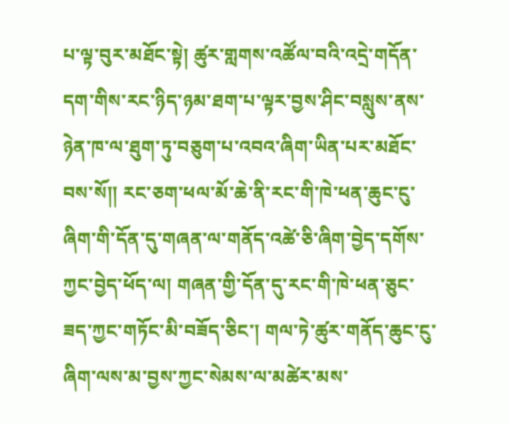པ་ལྟ་བུར་མཐོང་སྟེ། ཚུར་གླགས་འཚོལ་བའི་འདྲེ་གདོན་དག་གིས་རང་ཉིད་ཉམ་ཐག་པ་ལྟར་བྱས་ཤིང་བསླུས་ནས་ཉེན་ཁ་ལ་ཐུག་ཏུ་བཅུག་པ་འབའ་ཞིག་ཡིན་པར་མཐོང་བས་སོ།། རང་ཅག་ཕལ་མོ་ཆེ་ནི་རང་གི་ཁེ་ཕན་ཆུང་ངུ་ཞིག་གི་དོན་དུ་གཞན་ལ་གནོད་འཚེ་ཅི་ཞིག་བྱེད་དགོས་ཀྱང་བྱེད་ཕོད་ལ། གཞན་གྱི་དོན་དུ་རང་གི་ཁེ་ཕན་ཅུང་ཟད་ཀྱང་གཏོང་མི་བཟོད་ཅིང་། གལ་ཏེ་ཚུར་གནོད་ཆུང་ངུ་ཞིག་ལས་མ་བྱས་ཀྱང་སེམས་ལ་མཚེར་མས་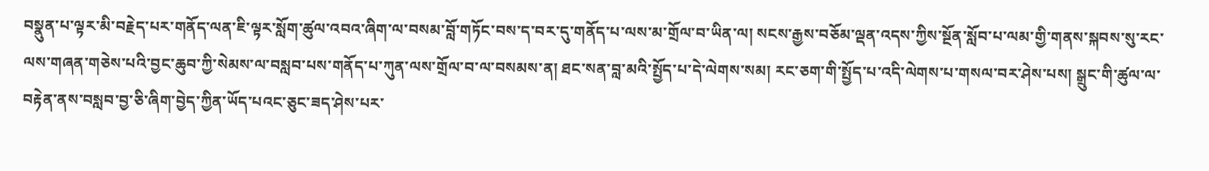བསྣུན་པ་ལྟར་མི་བརྗེད་པར་གནོད་ལན་ཇི་ལྟར་སློག་ཚུལ་འབའ་ཞིག་ལ་བསམ་བློ་གཏོང་བས་ད་བར་དུ་གནོད་པ་ལས་མ་གྲོལ་བ་ཡིན་ལ། སངས་རྒྱས་བཅོམ་ལྡན་འདས་ཀྱིས་སྔོན་སློབ་པ་ལམ་གྱི་གནས་སྐབས་སུ་རང་ལས་གཞན་གཅེས་པའི་བྱང་ཆུབ་ཀྱི་སེམས་ལ་བསླབ་པས་གནོད་པ་ཀུན་ལས་གྲོལ་བ་ལ་བསམས་ན། ཐང་སན་བླ་མའི་སྤྱོད་པ་དེ་ལེགས་སམ། རང་ཅག་གི་སྤྱོད་པ་འདི་ལེགས་པ་གསལ་བར་ཤེས་པས། སྒྲུང་གི་ཚུལ་ལ་བརྟེན་ནས་བསླབ་བྱ་ཅི་ཞིག་བྱེད་ཀྱིན་ཡོད་པའང་ཅུང་ཟད་ཤེས་པར་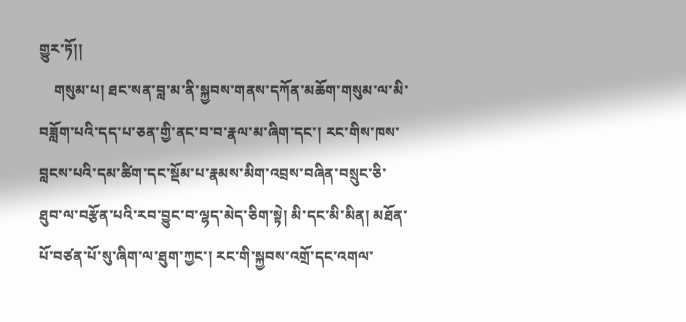གྱུར་ཏོ།།
    གསུམ་པ། ཐང་སན་བླ་མ་ནི་སྐྱབས་གནས་དཀོན་མཆོག་གསུམ་ལ་མི་བཟློག་པའི་དད་པ་ཅན་གྱི་ནང་བ་བ་རྣལ་མ་ཞིག་དང་། རང་གིས་ཁས་བླངས་པའི་དམ་ཚིག་དང་སྡོམ་པ་རྣམས་མིག་འབྲས་བཞིན་བསྲུང་ཅི་ཐུབ་ལ་བརྩོན་པའི་རབ་བྱུང་བ་ལྷད་མེད་ཅིག་སྟེ། མི་དང་མི་མིན། མཐོན་པོ་བཙན་པོ་སུ་ཞིག་ལ་ཐུག་ཀྱང་། རང་གི་སྐྱབས་འགྲོ་དང་འགལ་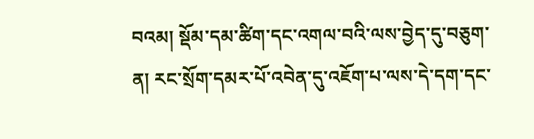བའམ། སྡོམ་དམ་ཚིག་དང་འགལ་བའི་ལས་བྱེད་དུ་བཅུག་ན། རང་སྲོག་དམར་པོ་འབེན་དུ་འཇོག་པ་ལས་དེ་དག་དང་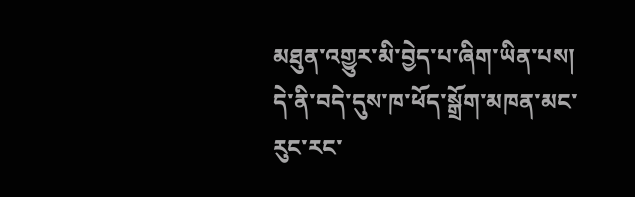མཐུན་འགྱུར་མི་བྱེད་པ་ཞིག་ཡིན་པས། དེ་ནི་བདེ་དུས་ཁ་ཕོད་སྒྲོག་མཁན་མང་རུང་རང་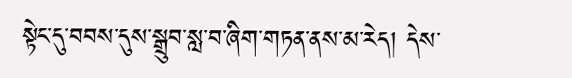སྟེང་དུ་བབས་དུས་སྒྲུབ་སླ་བ་ཞིག་གཏན་ནས་མ་རེད། དེས་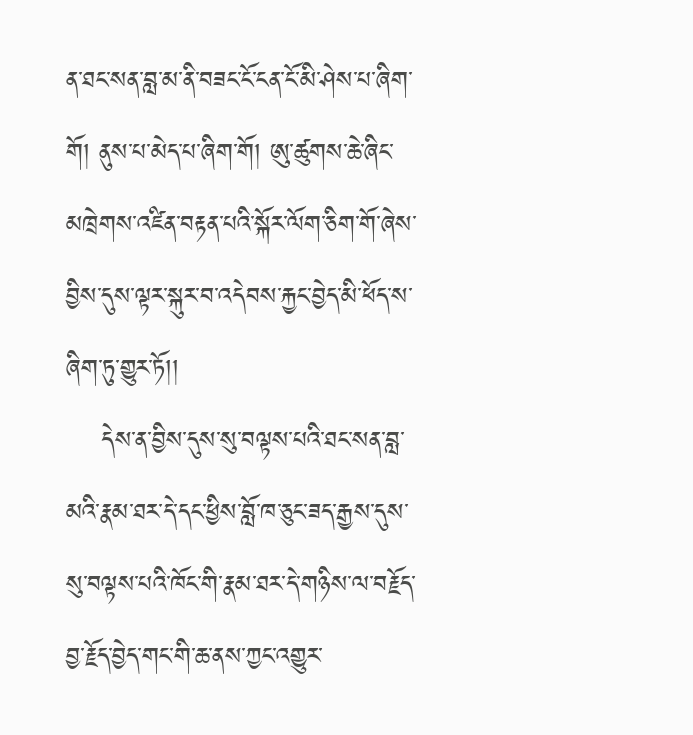ན་ཐང་སན་བླ་མ་ནི་བཟང་ངོ་ངན་ངོ་མི་ཤེས་པ་ཞིག་གོ། ནུས་པ་མེད་པ་ཞིག་གོ། ཨུ་ཚུགས་ཆེ་ཞིང་མཁྲེགས་འཛིན་བརྟན་པའི་སྐོར་ལོག་ཅིག་གོ་ཞེས་བྱིས་དུས་ལྟར་སྐུར་བ་འདེབས་རྐྱང་བྱེད་མི་ཕོད་ས་ཞིག་ཏུ་གྱུར་ཏོ།།
    དེས་ན་བྱིས་དུས་སུ་བལྟས་པའི་ཐང་སན་བླ་མའི་རྣམ་ཐར་དེ་དང་ཕྱིས་བློ་ཁ་ཅུང་ཟད་རྒྱས་དུས་སུ་བལྟས་པའི་ཁོང་གི་རྣམ་ཐར་དེ་གཉིས་ལ་བརྗོད་བྱ་རྗོད་བྱེད་གང་གི་ཆ་ནས་ཀྱང་འགྱུར་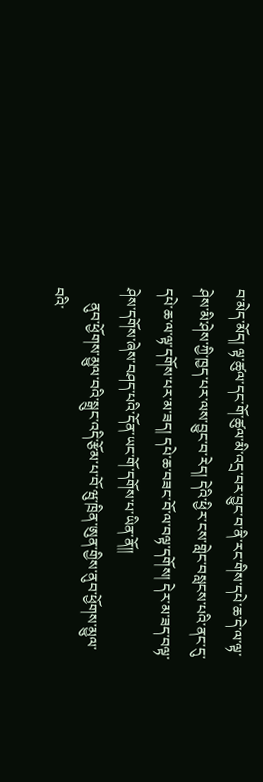བ་མེད་མོད། ལྟ་ཚུལ་དང་གོ་ཚུལ་མི་འདྲ་བར་བྱུང་བ་ནི་རང་གིས་དཔེ་ཆ་དེ་ལ་ལྟ་ཤེས་མི་ཤེས་ཀྱི་ཁྱད་པར་ལས་བྱུང་བ་རེད། དེའི་ཕྱིར་ངས་གླེང་བསླངས་པའི་ནང་དུ་དཔེ་ཆ་ལ་ལྟ་དགོས་པར་མ་ཟད། དཔེ་ཆ་བཟང་བོ་ལ་བལྟ་དགོས། དེར་མ་ཟད་བལྟ་ཤེས་དགོས་ཞེས་བཤད་པའི་དོན་ཡང་གོ་དགོས་པ་ཡིན་ནོ།།
    ནུབ་ཕྱོགས་མྱུལ་བའི་སྒྲུང་འདི་རྩོམ་པ་བོ་ཝུ་ཁྲིན་ཨུན་གྱིས་ནུབ་ཕྱོགས་མྱུལ་བའི་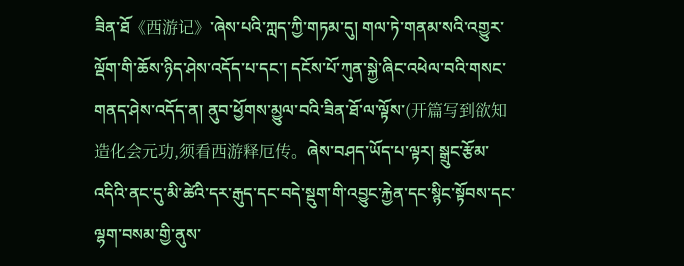ཟིན་ཐོ《西游记》་ཞེས་པའི་ཀླད་ཀྱི་གཏམ་དུ། གལ་ཏེ་གནམ་སའི་འགྱུར་ལྡོག་གི་ཆོས་ཉིད་ཤེས་འདོད་པ་དང་། དངོས་པོ་ཀུན་སྐྱེ་ཞིང་འཕེལ་བའི་གསང་གནད་ཤེས་འདོད་ན། ནུབ་ཕྱོགས་མྱུལ་བའི་ཟིན་ཐོ་ལ་ལྟོས་(开篇写到欲知造化会元功,须看西游释厄传。ཞེས་བཤད་ཡོད་པ་ལྟར། སྒྲུང་རྩོམ་འདིའི་ནང་དུ་མི་ཚེའི་དར་རྒུད་དང་བདེ་སྡུག་གི་འབྱུང་རྐྱེན་དང་སྙིང་སྟོབས་དང་ལྷག་བསམ་གྱི་ནུས་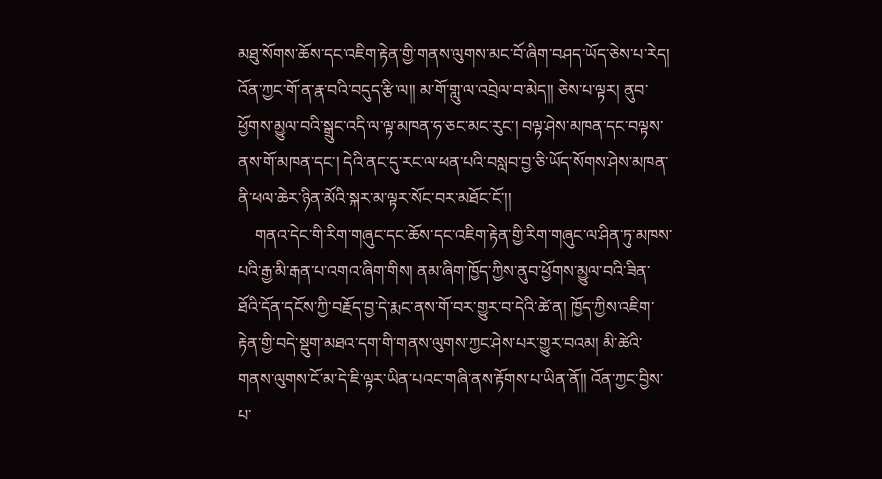མཐུ་སོགས་ཆོས་དང་འཇིག་རྟེན་གྱི་གནས་ལུགས་མང་བོ་ཞིག་བཤད་ཡོད་ཅེས་པ་རེད། འོན་ཀྱང་གོ་ན་རྣ་བའི་བདུད་རྩི་ལ།། མ་གོ་གླུ་ལ་འབྲེལ་བ་མེད།། ཅེས་པ་ལྟར། ནུབ་ཕྱོགས་མྱུལ་བའི་སྒྲུང་འདི་ལ་ལྟ་མཁན་ཧ་ཅང་མང་རུང་། བལྟ་ཤེས་མཁན་དང་བལྟས་ནས་གོ་མཁན་དང་། དེའི་ནང་དུ་རང་ལ་ཕན་པའི་བསླབ་བྱ་ཅི་ཡོད་སོགས་ཤེས་མཁན་ནི་ཕལ་ཆེར་ཉིན་མོའི་སྐར་མ་ལྟར་སོང་བར་མཐོང་ངོ་།།
    གནའ་དེང་གི་རིག་གཞུང་དང་ཆོས་དང་འཇིག་རྟེན་གྱི་རིག་གཞུང་ལ་ཤིན་ཏུ་མཁས་པའི་རྒྱ་མི་རྒན་པ་འགའ་ཞིག་གིས། ནམ་ཞིག་ཁྱོད་ཀྱིས་ནུབ་ཕྱོགས་མྱུལ་བའི་ཟིན་ཐོའི་དོན་དངོས་ཀྱི་བརྗོད་བྱ་དེ་རྨང་ནས་གོ་བར་གྱུར་བ་དེའི་ཚེ་ན། ཁྱོད་ཀྱིས་འཇིག་རྟེན་གྱི་བདེ་སྡུག་མཐའ་དག་གི་གནས་ལུགས་ཀྱང་ཤེས་པར་གྱུར་བའམ། མི་ཚེའི་གནས་ལུགས་ངོ་མ་དེ་ཇི་ལྟར་ཡིན་པའང་གཞི་ནས་རྟོགས་པ་ཡིན་ནོ།། འོན་ཀྱང་བྱིས་པ་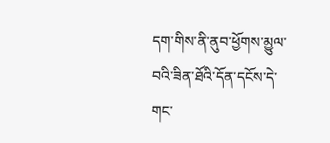དག་གིས་ནི་ནུབ་ཕྱོགས་མྱུལ་བའི་ཟིན་ཐོའི་དོན་དངོས་དེ་གང་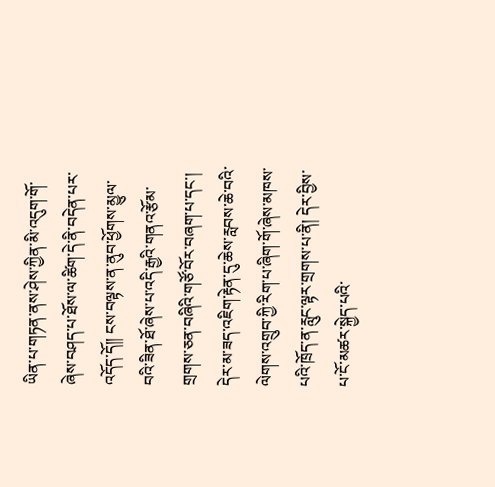ཡིན་པ་གཏན་ནས་ཤེས་ཀྱིན་མི་འདུག་གོ་ཞེས་བཤད་པ་ཐོས་ལ་ཚིག་དེ་ནི་བདེན་པར་འདོད་དོ།། ངས་བལྟས་ན་ནུབ་ཕྱོགས་མྱུལ་བའི་ཟིན་ཐོ་ཞེས་པ་འདི་རྒྱའི་གནའ་རྩོམ་གྲགས་ཅན་བཞིའི་གཙོ་བོར་བཞག་པ་དང་། དེར་མ་ཟད་འཇིག་རྟེན་དུ་ཆེས་རླབས་ཆེ་བའི་ལེགས་འགྲུབ་ཀྱི་རིག་པ་ཞིག་གོ་ཞེས་མཁས་པའི་ཁྲོད་ན་རླུང་ལྟར་གྲགས་པ་ནི། དེར་བྱིས་པ་ངོ་མཚར་སྐྱེད་པའི་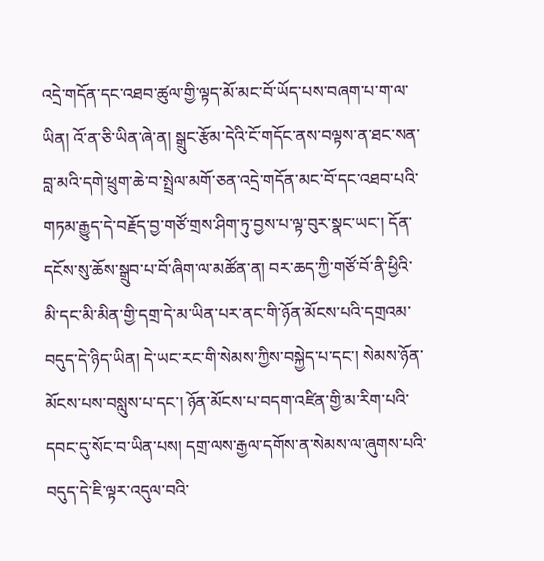འདྲེ་གདོན་དང་འཐབ་ཚུལ་གྱི་ལྟད་མོ་མང་བོ་ཡོད་པས་བཞག་པ་ག་ལ་ཡིན། འོ་ན་ཅི་ཡིན་ཞེ་ན། སྒྲུང་རྩོམ་དེའི་ངོ་གདོང་ནས་བལྟས་ན་ཐང་སན་བླ་མའི་དགེ་ཕྲུག་ཆེ་བ་སྤྲེལ་མགོ་ཅན་འདྲེ་གདོན་མང་བོ་དང་འཐབ་པའི་གཏམ་རྒྱུད་དེ་བརྗོད་བྱ་གཙོ་གྲས་ཤིག་ཏུ་བྱས་པ་ལྟ་བུར་སྣང་ཡང་། དོན་དངོས་སུ་ཆོས་སྒྲུབ་པ་བོ་ཞིག་ལ་མཚོན་ན། བར་ཆད་ཀྱི་གཙོ་བོ་ནི་ཕྱིའི་མི་དང་མི་མིན་གྱི་དགྲ་དེ་མ་ཡིན་པར་ནང་གི་ཉོན་མོངས་པའི་དགྲའམ་བདུད་དེ་ཉིད་ཡིན། དེ་ཡང་རང་གི་སེམས་ཀྱིས་བསྐྱེད་པ་དང་། སེམས་ཉོན་མོངས་པས་བསླུས་པ་དང་། ཉོན་མོངས་པ་བདག་འཛིན་གྱི་མ་རིག་པའི་དབང་དུ་སོང་བ་ཡིན་པས། དགྲ་ལས་རྒྱལ་དགོས་ན་སེམས་ལ་ཞུགས་པའི་བདུད་དེ་ཇི་ལྟར་འདུལ་བའི་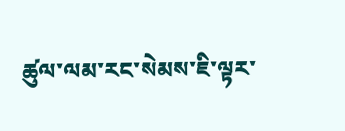ཚུལ་ལམ་རང་སེམས་ཇི་ལྟར་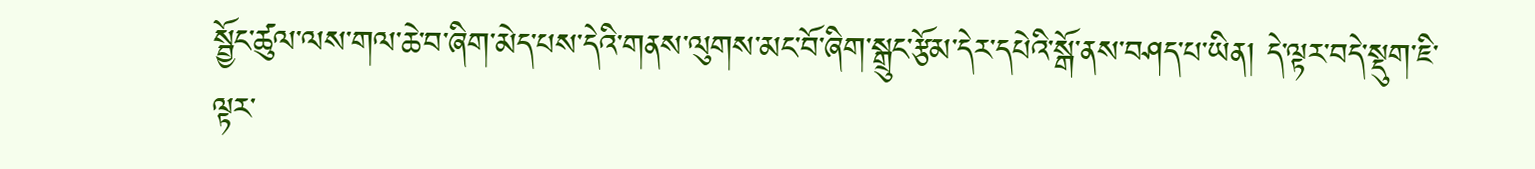སྦྱོང་ཚུལ་ལས་གལ་ཆེ་བ་ཞིག་མེད་པས་དེའི་གནས་ལུགས་མང་བོ་ཞིག་སྒྲུང་རྩོམ་དེར་དཔེའི་སྒོ་ནས་བཤད་པ་ཡིན། དེ་ལྟར་བདེ་སྡུག་ཇི་ལྟར་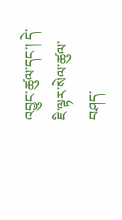འབྱུང་ཚུལ་དང་། དེ་ཇི་ལྟར་སེལ་ཚུལ་བཤད་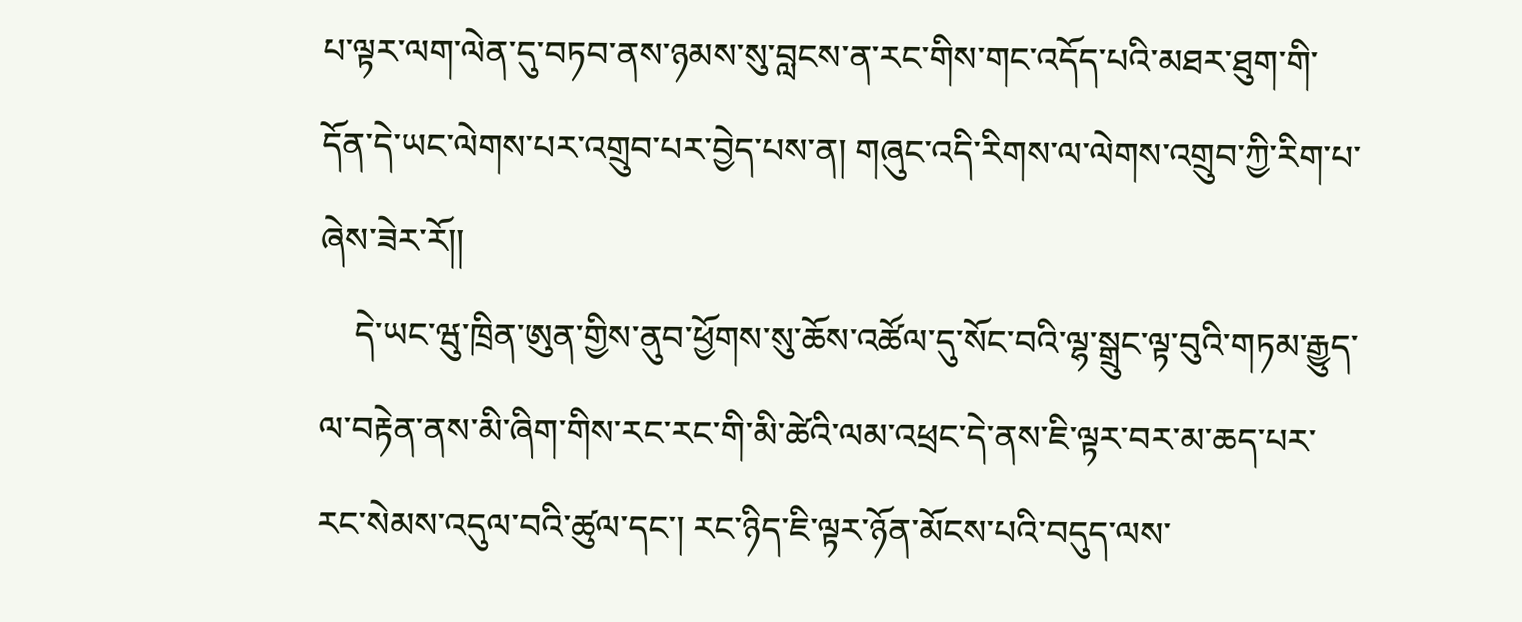པ་ལྟར་ལག་ལེན་དུ་བཏབ་ནས་ཉམས་སུ་བླངས་ན་རང་གིས་གང་འདོད་པའི་མཐར་ཐུག་གི་དོན་དེ་ཡང་ལེགས་པར་འགྲུབ་པར་བྱེད་པས་ན། གཞུང་འདི་རིགས་ལ་ལེགས་འགྲུབ་ཀྱི་རིག་པ་ཞེས་ཟེར་རོ།།
    དེ་ཡང་ཝུ་ཁྲིན་ཨུན་གྱིས་ནུབ་ཕྱོགས་སུ་ཆོས་འཚོལ་དུ་སོང་བའི་ལྷ་སྒྲུང་ལྟ་བུའི་གཏམ་རྒྱུད་ལ་བརྟེན་ནས་མི་ཞིག་གིས་རང་རང་གི་མི་ཚེའི་ལམ་འཕྲང་དེ་ནས་ཇི་ལྟར་བར་མ་ཆད་པར་རང་སེམས་འདུལ་བའི་ཚུལ་དང་། རང་ཉིད་ཇི་ལྟར་ཉོན་མོངས་པའི་བདུད་ལས་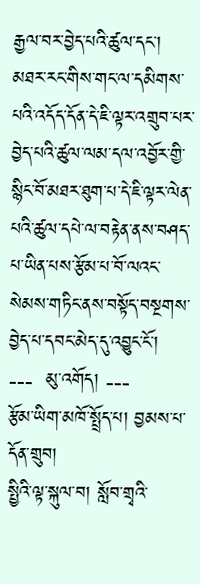རྒྱལ་བར་བྱེད་པའི་ཚུལ་དང་། མཐར་རང་གིས་གང་ལ་དམིགས་པའི་འདོད་དོན་དེ་ཇི་ལྟར་འགྲུབ་པར་བྱེད་པའི་ཚུལ་ལམ་དལ་འབྱོར་གྱི་སྙིང་བོ་མཐར་ཐུག་པ་དེ་ཇི་ལྟར་ལེན་པའི་ཚུལ་དཔེ་ལ་བརྟེན་ནས་བཤད་པ་ཡིན་པས་རྩོམ་པ་བོ་ལའང་སེམས་གཏིང་ནས་བསྟོད་བསྔགས་བྱེད་པ་དབང་མེད་དུ་འབྱུང་ངོ་།
---  མུ་འགོད། ---
རྩོམ་ཡིག་མཁོ་སྤྲོད་པ། བྱམས་པ་དོན་གྲུབ།
སྤྱིའི་ལྟ་སྐུལ་བ། སློབ་གྲྭའི་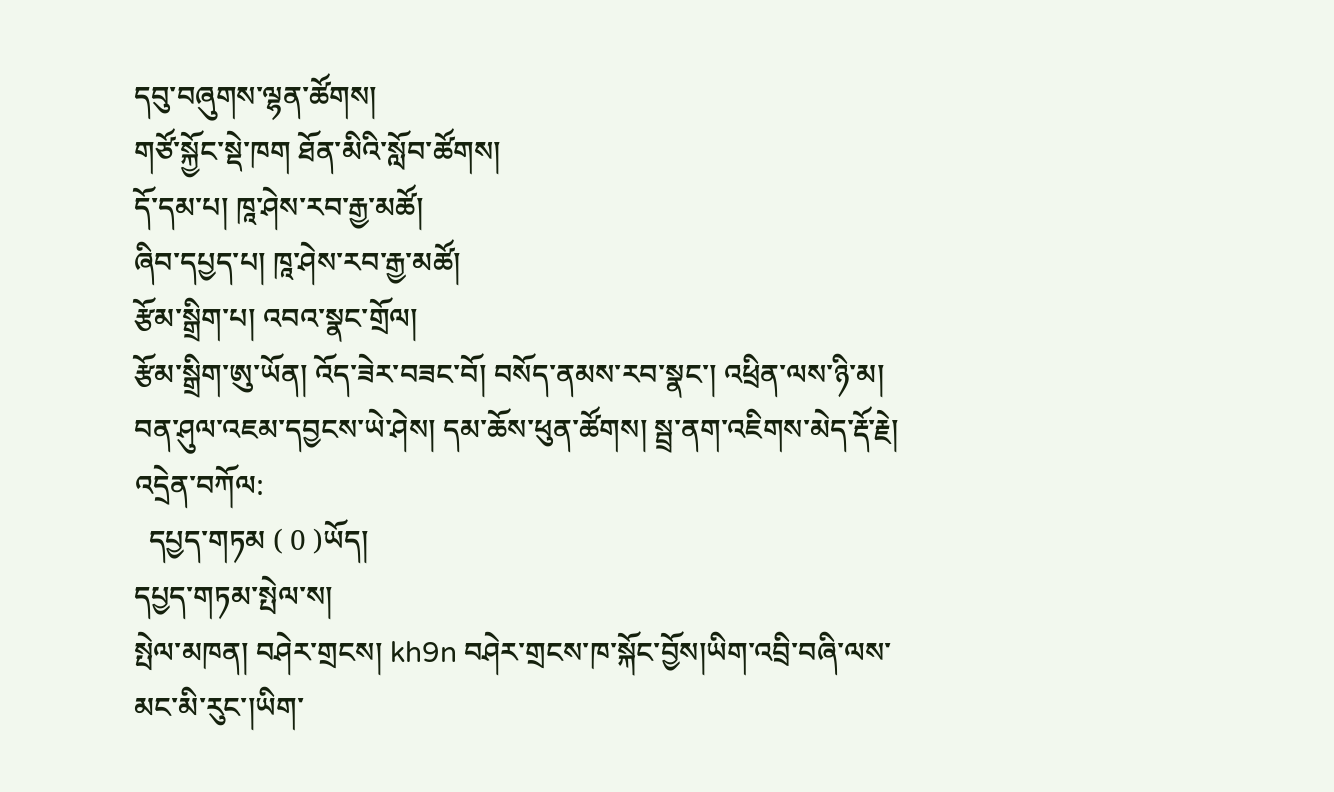དབུ་བཞུགས་ལྷན་ཚོགས།
གཙོ་སྐྱོང་སྡེ་ཁག ཐོན་མིའི་སློབ་ཚོགས།
དོ་དམ་པ། ཁཱ་ཤེས་རབ་རྒྱ་མཚོ།
ཞིབ་དཔྱད་པ། ཁཱ་ཤེས་རབ་རྒྱ་མཚོ།
རྩོམ་སྒྲིག་པ། འབའ་སྣང་གྲོལ།
རྩོམ་སྒྲིག་ཨུ་ཡོན། འོད་ཟེར་བཟང་བོ། བསོད་ནམས་རབ་སྣང་། འཕྲིན་ལས་ཉི་མ། བན་ཤུལ་འཇམ་དབྱངས་ཡེ་ཤེས། དམ་ཆོས་ཕུན་ཚོགས། སྦྲ་ནག་འཇིགས་མེད་རྡོ་རྗེ།
འདྲེན་བཀོལ:
  དཔྱད་གཏམ ( 0 )ཡོད།
དཔྱད་གཏམ་སྤེལ་ས།
སྤེལ་མཁན། བཤེར་གྲངས། kh9n བཤེར་གྲངས་ཁ་སྐོང་བྱོས།ཡིག་འབྲི་བཞི་ལས་མང་མི་རུང་།ཡིག་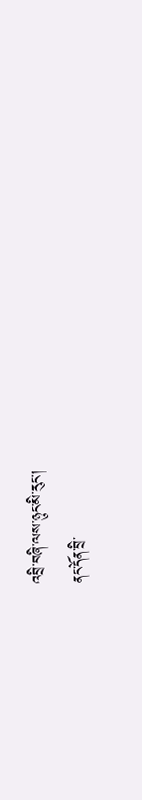འབྲི་བཞི་ལས་ཉུང་མི་རུང་།
ནང་དོན་བྲི་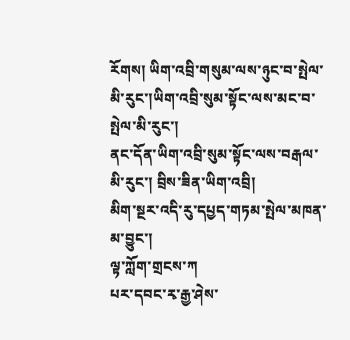རོགས། ཡིག་འབྲི་གསུམ་ལས་ཉུང་བ་སྤེལ་མི་རུང་།ཡིག་འབྲི་སུམ་སྟོང་ལས་མང་བ་སྤེལ་མི་རུང་།
ནང་དོན་ཡིག་འབྲི་སུམ་སྟོང་ལས་བརྒལ་མི་རུང་། བྲིས་ཟིན་ཡིག་འབྲི།
མིག་སྔར་འདི་རུ་དཔྱད་གཏམ་སྤེལ་མཁན་མ་བྱུང་།
ལྟ་ཀློག་གྲངས་ཀ
པར་དབང་རྭ་རྒྱ་ཤེས་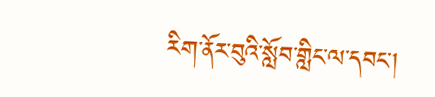རིག་ནོར་བུའི་སློབ་གླིང་ལ་དབང་།